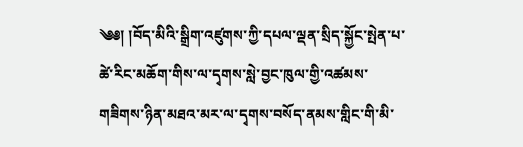༄༅། །བོད་མིའི་སྒྲིག་འཛུགས་ཀྱི་དཔལ་ལྡན་སྲིད་སྐྱོང་སྤེན་པ་ཚེ་རིང་མཆོག་གིས་ལ་དྭགས་སླེ་བྱང་ཁུལ་གྱི་འཚམས་གཟིགས་ཉིན་མཐའ་མར་ལ་དྭགས་བསོད་ནམས་གླིང་གི་མི་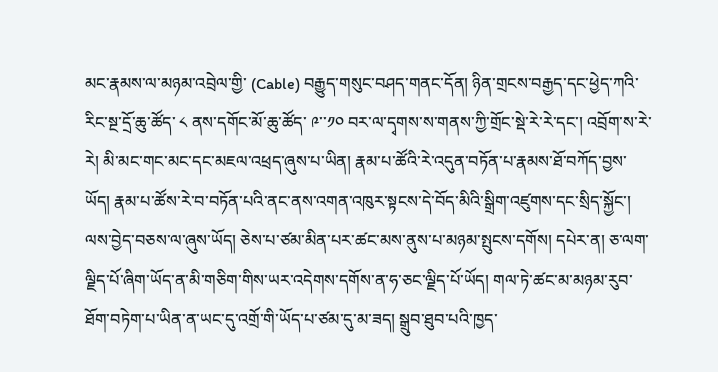མང་རྣམས་ལ་མཉམ་འབྲེལ་གྱི་ (Cable) བརྒྱུད་གསུང་བཤད་གནང་དོན། ཉིན་གྲངས་བརྒྱད་དང་ཕྱེད་ཀའི་རིང་སྔ་དྲོ་ཆུ་ཚོད་ ༨ ནས་དགོང་མོ་ཆུ་ཚོད་ ༩་་༡༠ བར་ལ་དྭགས་ས་གནས་ཀྱི་གྲོང་སྡེ་རེ་རེ་དང་། འབྲོག་ས་རེ་རེ། མི་མང་གང་མང་དང་མཇལ་འཕྲད་ཞུས་པ་ཡིན། རྣམ་པ་ཚོའི་རེ་འདུན་བཏོན་པ་རྣམས་ཐོ་བཀོད་བྱས་ཡོད། རྣམ་པ་ཚོས་རེ་བ་བཏོན་པའི་ནང་ནས་འགན་འཁུར་སྟངས་དེ་བོད་མིའི་སྒྲིག་འཛུགས་དང་སྲིད་སྐྱོང་། ལས་བྱེད་བཅས་ལ་ཞུས་ཡོད། ཅེས་པ་ཙམ་མིན་པར་ཚང་མས་ནུས་པ་མཉམ་སྤུངས་དགོས། དཔེར་ན། ཅ་ལག་ལྗིད་པོ་ཞིག་ཡོད་ན་མི་གཅིག་གིས་ཡར་འདེགས་དགོས་ན་ཧ་ཅང་ལྗིད་པོ་ཡོད། གལ་ཏེ་ཚང་མ་མཉམ་རུབ་ཐོག་བཏེག་པ་ཡིན་ན་ཡང་དུ་འགྲོ་གི་ཡོད་པ་ཙམ་དུ་མ་ཟད། སྒྲུབ་ཐུབ་པའི་ཁྱད་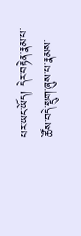པར་ཡང་ཡོད། དེར་བརྟེན་རྣམ་པ་ཚོས་བདེ་སྡུག་ཞུས་པ་རྣམས་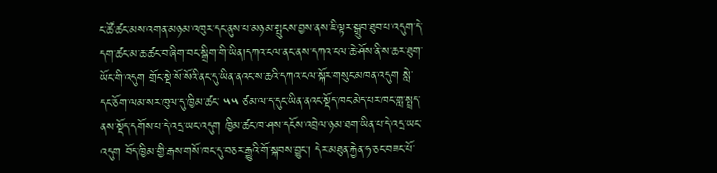ང་ཚོ་ཚང་མས་འགན་མཉམ་འཁུར་དང་ནུས་པ་མཉམ་སྤུངས་བྱས་ནས་ཇི་ལྟར་སྒྲུབ་ཐུབ་པ་འདུག་དེ་དག་ཚང་མ་ཆ་ཚང་བ་ཞིག་བང་སྒྲིག་གི་ཡིན།དཀའ་ངལ་ནང་ནས་དཀའ་ངལ་ཆེ་ཤོས་ནི་ས་ཆར་ཐུག་ཡོང་གི་འདུག གྲོང་སྡེ་སོ་སོའི་ནང་དུ་ཡིན་ནའང་ས་ཆའི་དཀའ་ངལ་སྐོར་གསུང་མཁན་འདུག སླེ་དང་ཅོག་ལམ་སར་ཁུལ་དུ་ཁྱིམ་ཚང་ ༥༥ ཙམ་ལ་ད་དུང་ཡིན་ནའང་སྡོད་ཁང་མེད་པར་ཁང་གླ་སྤྲད་ནས་སྡོད་དགོས་པ་དེ་འདྲ་ཡང་འདུག ཁྱིམ་ཚང་ཁ་ཤས་དངོས་འབྲེལ་ཉམ་ཐག་ཡིན་པ་དེ་འདྲ་ཡང་འདུག བོད་ཁྱིམ་གྱི་རྒས་གསོ་ཁང་དུ་བཅར་རྒྱུའི་གོ་སྐབས་བྱུང་། དེར་མཐུན་རྐྱེན་ཧ་ཅང་བཟང་པོ་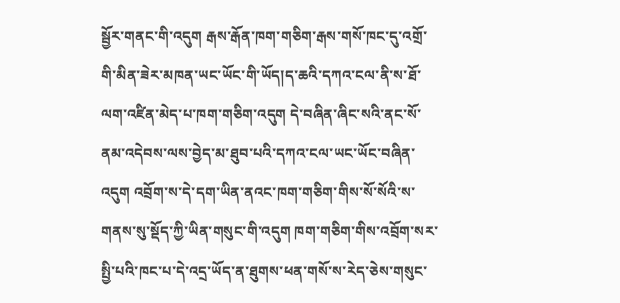སྦྱོར་གནང་གི་འདུག རྒས་རྒོན་ཁག་གཅིག་རྒས་གསོ་ཁང་དུ་འགྲོ་གི་མིན་ཟེར་མཁན་ཡང་ཡོང་གི་ཡོད།ད་ཆའི་དཀའ་ངལ་ནི་ས་ཐོ་ལག་འཛིན་མེད་པ་ཁག་གཅིག་འདུག དེ་བཞིན་ཞིང་སའི་ནང་སོ་ནམ་འདེབས་ལས་བྱེད་མ་ཐུབ་པའི་དཀའ་ངལ་ཡང་ཡོང་བཞིན་འདུག འབྲོག་ས་དེ་དག་ཡིན་ནའང་ཁག་གཅིག་གིས་སོ་སོའི་ས་གནས་སུ་སྡོད་ཀྱི་ཡིན་གསུང་གི་འདུག ཁག་གཅིག་གིས་འབྲོག་སར་སྤྱི་པའི་ཁང་པ་དེ་འདྲ་ཡོད་ན་ཐུགས་ཕན་གསོ་ས་རེད་ཅེས་གསུང་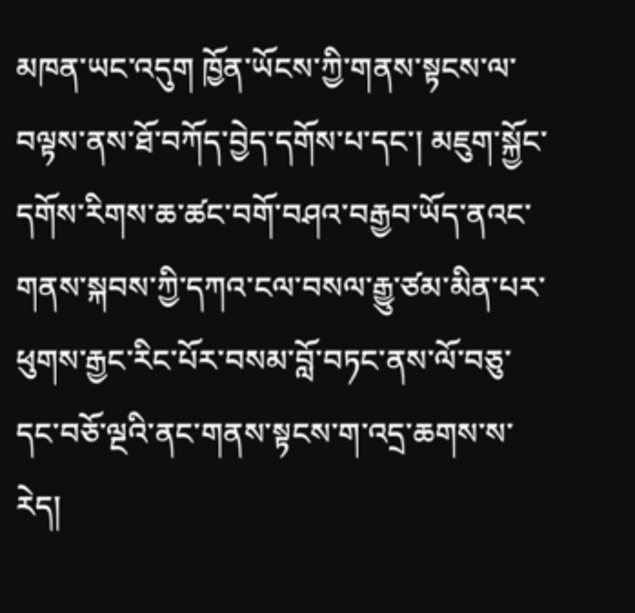མཁན་ཡང་འདུག ཁྱོན་ཡོངས་ཀྱི་གནས་སྟངས་ལ་བལྟས་ནས་ཐོ་བཀོད་བྱེད་དགོས་པ་དང་། མཇུག་སྐྱོང་དགོས་རིགས་ཆ་ཚང་བགོ་བཤའ་བརྒྱབ་ཡོད་ནའང་གནས་སྐབས་ཀྱི་དཀའ་ངལ་བསལ་རྒྱུ་ཙམ་མིན་པར་ཕུགས་རྒྱང་རིང་པོར་བསམ་བློ་བཏང་ནས་ལོ་བཅུ་དང་བཅོ་ལྔའི་ནང་གནས་སྟངས་ག་འདྲ་ཆགས་ས་རེད།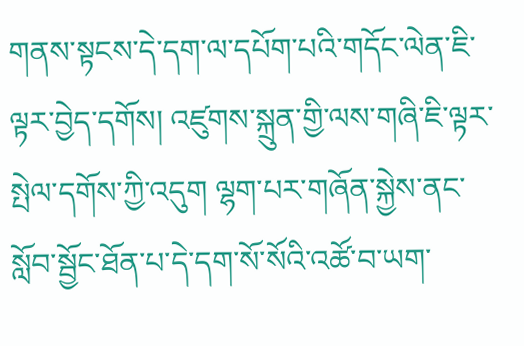གནས་སྟངས་དེ་དག་ལ་དཔོག་པའི་གདོང་ལེན་ཇི་ལྟར་བྱེད་དགོས། འཛུགས་སྐྲུན་གྱི་ལས་གཞི་ཇི་ལྟར་སྤེལ་དགོས་ཀྱི་འདུག ལྷག་པར་གཞོན་སྐྱེས་ནང་སློབ་སྦྱོང་ཐོན་པ་དེ་དག་སོ་སོའི་འཚོ་བ་ཡག་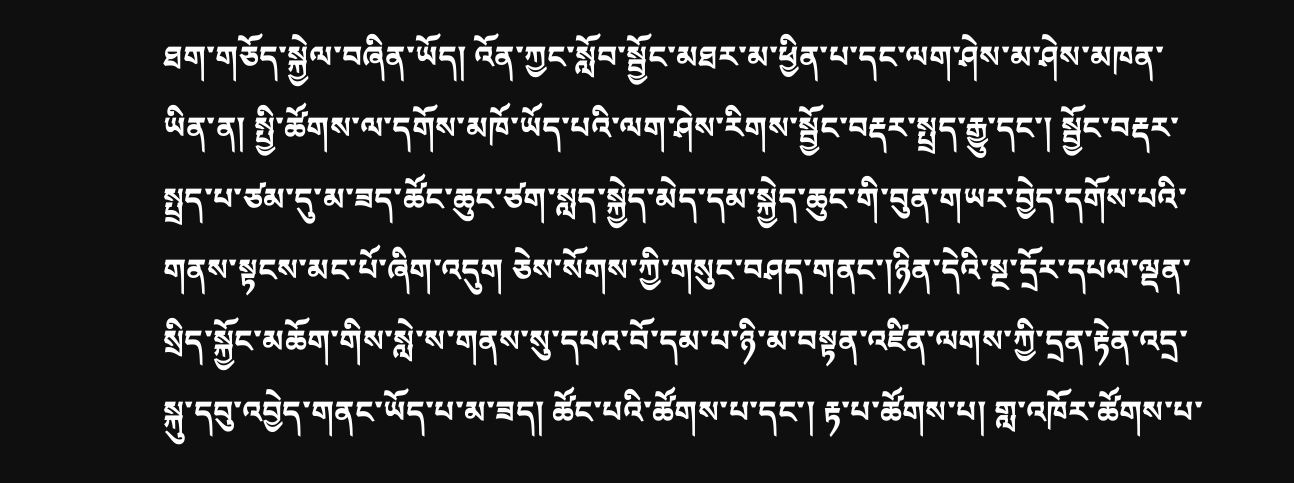ཐག་གཅོད་སྐྱེལ་བཞིན་ཡོད། འོན་ཀྱང་སློབ་སྦྱོང་མཐར་མ་ཕྱིན་པ་དང་ལག་ཤེས་མ་ཤེས་མཁན་ཡིན་ན། སྤྱི་ཚོགས་ལ་དགོས་མཁོ་ཡོད་པའི་ལག་ཤེས་རིགས་སྦྱོང་བརྡར་སྤྲད་རྒྱུ་དང་། སྦྱོང་བརྡར་སྤྲད་པ་ཙམ་དུ་མ་ཟད་ཚོང་ཆུང་ཙག་སླད་སྐྱེད་མེད་དམ་སྐྱེད་ཆུང་གི་བུན་གཡར་བྱེད་དགོས་པའི་གནས་སྟངས་མང་པོ་ཞིག་འདུག ཅེས་སོགས་ཀྱི་གསུང་བཤད་གནང་།ཉིན་དེའི་སྔ་དྲོར་དཔལ་ལྡན་སྲིད་སྐྱོང་མཆོག་གིས་སླེ་ས་གནས་སུ་དཔའ་བོ་དམ་པ་ཉི་མ་བསྟན་འཛིན་ལགས་ཀྱི་དྲན་རྟེན་འདྲ་སྐུ་དབུ་འབྱེད་གནང་ཡོད་པ་མ་ཟད། ཚོང་པའི་ཚོགས་པ་དང་། རྟ་པ་ཚོགས་པ། གླ་འཁོར་ཚོགས་པ་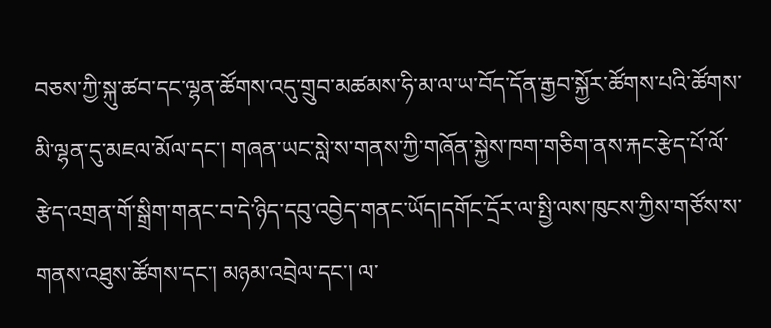བཅས་ཀྱི་སྐུ་ཚབ་དང་ལྷན་ཚོགས་འདུ་གྲུབ་མཚམས་ཧི་མ་ལ་ཡ་བོད་དོན་རྒྱབ་སྐྱོར་ཚོགས་པའི་ཚོགས་མི་ལྷན་དུ་མཇལ་མོལ་དང་། གཞན་ཡང་སླེ་ས་གནས་ཀྱི་གཞོན་སྐྱེས་ཁག་གཅིག་ནས་རྐང་རྩེད་པོ་ལོ་རྩེད་འགྲན་གོ་སྒྲིག་གནང་བ་དེ་ཉིད་དབུ་འབྱེད་གནང་ཡོད།དགོང་དྲོར་ལ་སྤྱི་ལས་ཁུངས་ཀྱིས་གཙོས་ས་གནས་འཐུས་ཚོགས་དང་། མཉམ་འབྲེལ་དང་། ལ་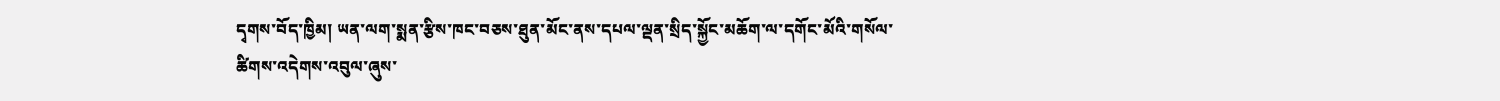དྭགས་བོད་ཁྱིམ། ཡན་ལག་སྨན་རྩིས་ཁང་བཅས་ཐུན་མོང་ནས་དཔལ་ལྡན་སྲིད་སྐྱོང་མཆོག་ལ་དགོང་མོའི་གསོལ་ཚིགས་འདེགས་འབུལ་ཞུས་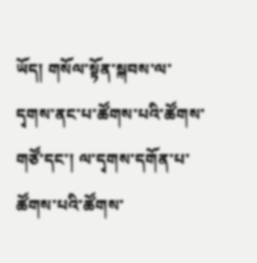ཡོད། གསོལ་སྟོན་སྐབས་ལ་དྭགས་ནང་པ་ཚོགས་པའི་ཚོགས་གཙོ་དང་། ལ་དྭགས་དགོན་པ་ཚོགས་པའི་ཚོགས་